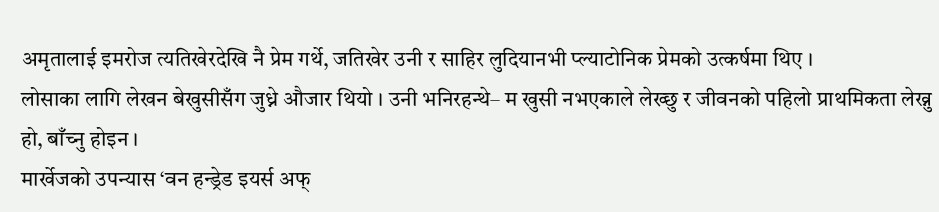अमृतालाई इमरोज त्यतिखेरदेखि नै प्रेम गर्थे, जतिखेर उनी र साहिर लुदियानभी प्ल्याटोनिक प्रेमको उत्कर्षमा थिए ।
लोसाका लागि लेखन बेखुसीसँग जुध्ने औजार थियो । उनी भनिरहन्थे– म खुसी नभएकाले लेख्छु र जीवनको पहिलो प्राथमिकता लेख्नु हो, बाँच्नु होइन ।
मार्खेजको उपन्यास ‘वन हन्ड्रेड इयर्स अफ्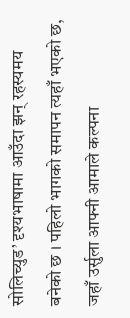सोलिच्युड’ दृश्यभाषामा आउँदा झन् रहस्यमय बनेको छ । पहिलो भागको समापन त्यहाँ भएको छ, जहाँ उर्सुला आफ्नी आमाले कल्पना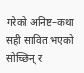गरेको अनिष्ट–कथा सही सावित भएको सोच्छिन् र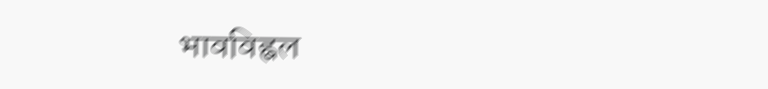भावविह्वल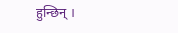हुन्छिन् ।